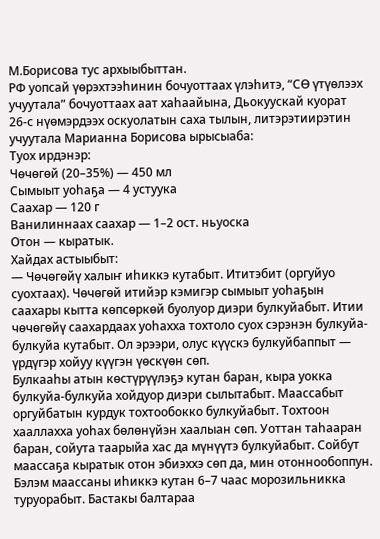М.Борисова тус архыыбыттан.
РФ уопсай үөрэхтээһинин бочуоттаах үлэһитэ, “СӨ үтүөлээх учуутала” бочуоттаах аат хаһаайына, Дьокуускай куорат 26‑с нүөмэрдээх оскуолатын саха тылын, литэрэтиирэтин учуутала Марианна Борисова ырысыаба:
Туох ирдэнэр:
Чөчөгөй (20–35%) — 450 мл
Сымыыт уоһаҕа — 4 устуука
Саахар — 120 г
Ванилиннаах саахар — 1–2 ост. ньуоска
Отон — кыратык.
Хайдах астыыбыт:
— Чөчөгөйү халыҥ иһиккэ кутабыт. Ититэбит (оргуйуо суохтаах). Чөчөгөй итийэр кэмигэр сымыыт уоһаҕын саахары кытта көпсөркөй буолуор диэри булкуйабыт. Итии чөчөгөйү саахардаах уоһахха тохтоло суох сэрэнэн булкуйа-булкуйа кутабыт. Ол эрээри, олус күүскэ булкуйбаппыт — үрдүгэр хойуу күүгэн үөскүөн сөп.
Булкааһы атын көстүрүүлэҕэ кутан баран, кыра уокка булкуйа-булкуйа хойдуор диэри сылытабыт. Маассабыт оргуйбатын курдук тохтообокко булкуйабыт. Тохтоон хааллахха уоһах бөлөнүйэн хаалыан сөп. Уоттан таһааран баран, сойута таарыйа хас да мүнүүтэ булкуйабыт. Сойбут маассаҕа кыратык отон эбиэххэ сөп да, мин отоннообоппун.
Бэлэм маассаны иһиккэ кутан 6–7 чаас морозильникка туруорабыт. Бастакы балтараа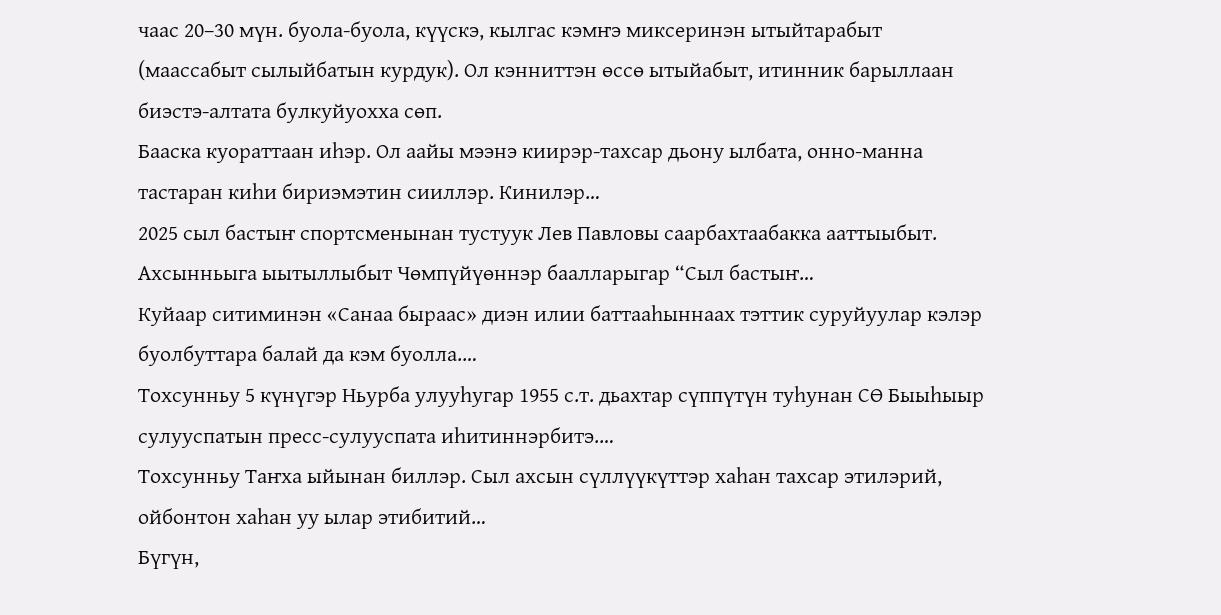чаас 20–30 мүн. буола-буола, күүскэ, кылгас кэмҥэ миксеринэн ытыйтарабыт (маассабыт сылыйбатын курдук). Ол кэнниттэн өссө ытыйабыт, итинник барыллаан биэстэ-алтата булкуйуохха сөп.
Бааска куораттаан иһэр. Ол аайы мээнэ киирэр-тахсар дьону ылбата, онно-манна тастаран киһи бириэмэтин сииллэр. Кинилэр…
2025 сыл бастыҥ спортсменынан тустуук Лев Павловы саарбахтаабакка ааттыыбыт. Ахсынньыга ыытыллыбыт Чөмпүйүөннэр баалларыгар “Сыл бастыҥ…
Куйаар ситиминэн «Санаа быраас» диэн илии баттааһыннаах тэттик суруйуулар кэлэр буолбуттара балай да кэм буолла.…
Тохсунньу 5 күнүгэр Ньурба улууһугар 1955 с.т. дьахтар сүппүтүн туһунан СӨ Быыһыыр сулууспатын пресс-сулууспата иһитиннэрбитэ.…
Тохсунньу Таҥха ыйынан биллэр. Сыл ахсын сүллүүкүттэр хаһан тахсар этилэрий, ойбонтон хаһан уу ылар этибитий…
Бүгүн,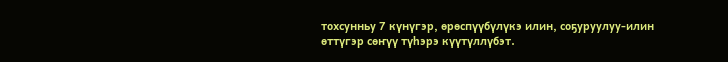тохсунньу 7 күнүгэр, өрөспүүбүлүкэ илин, соҕуруулуу-илин өттүгэр сөҥүү түһэрэ күүтүллүбэт.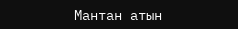Мантан атын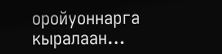оройуоннарга кыралаан…